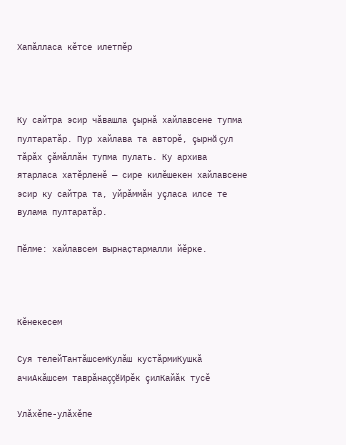Хапăлласа кĕтсе илетпĕр



Ку сайтра эсир чăвашла çырнă хайлавсене тупма пултаратăр. Пур хайлава та авторĕ, çырнă çул тăрăх çăмăллăн тупма пулать. Ку архива ятарласа хатĕрленĕ — сире килĕшекен хайлавсене эсир ку сайтра та, уйрăммăн уçласа илсе те вулама пултаратăр.

Пӗлме: хайлавсем вырнаҫтармалли йӗрке.



Кĕнекесем

Суя телейТантăшсемКулăш кустăрмиКушкă ачиАкăшсем таврăнаççĕИрĕк çилКайăк тусĕ

Улăхĕпе-улăхĕпе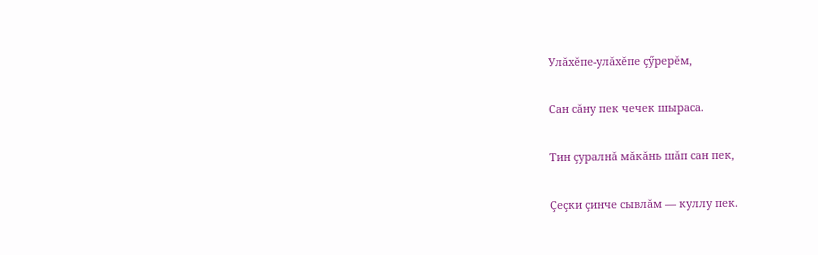Улăхĕпе-улăхĕпе çӳрерĕм,

Сан сăну пек чечек шыраса.

Тин çуралнă мăкăнь шăп сан пек,

Çеçки çинче сывлăм — куллу пек.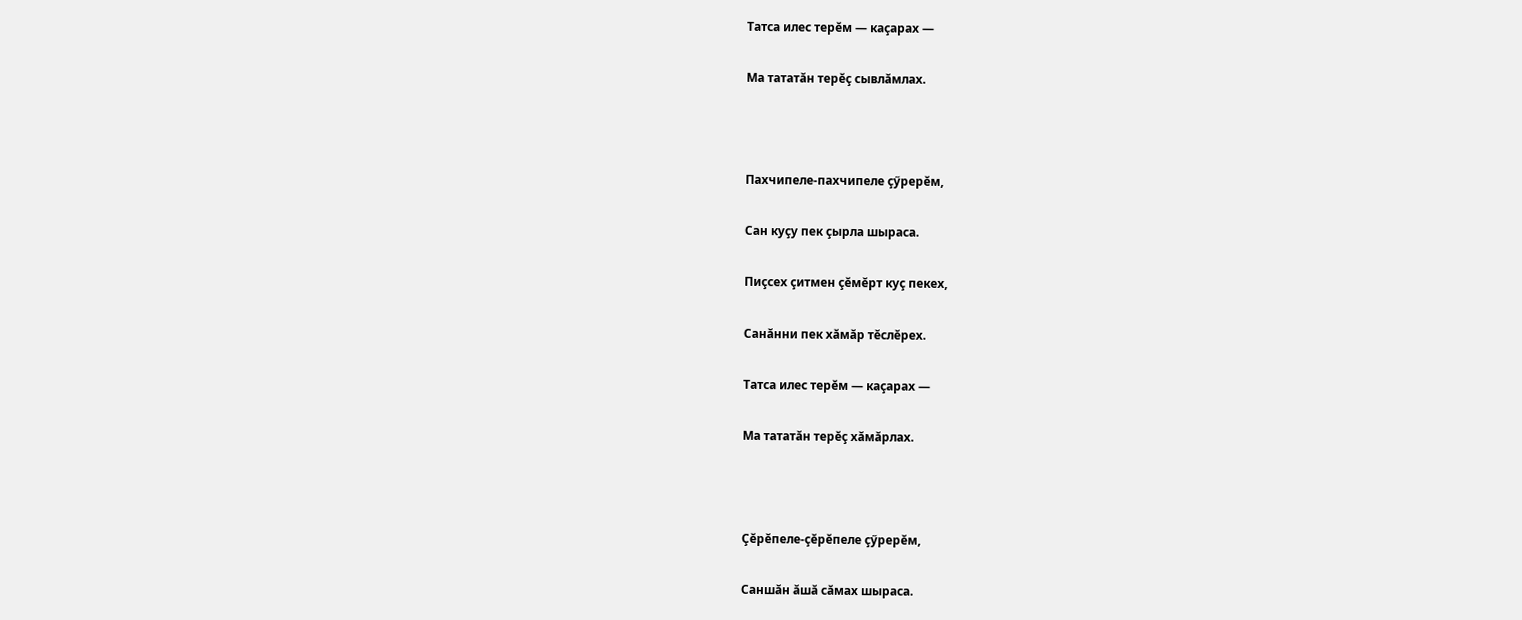Татса илес терĕм — каçарах —

Ма тататăн терĕç сывлăмлах.



Пахчипеле-пахчипеле çӳрерĕм,

Сан куçу пек çырла шыраса.

Пиçсех çитмен çĕмĕрт куç пекех,

Санăнни пек хăмăр тĕслĕрех.

Татса илес терĕм — каçарах —

Ма тататăн терĕç хăмăрлах.



Çĕрĕпеле-çĕрĕпеле çӳрерĕм,

Саншăн ăшă сăмах шыраса.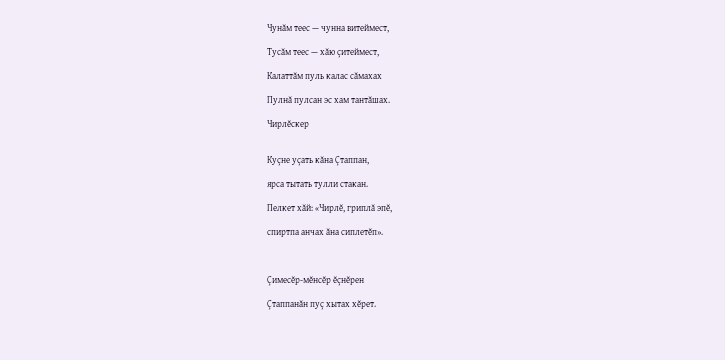Чунăм теес — чунна витеймест,

Тусăм теес — хăю çитеймест,

Калаттăм пуль калас сăмахах

Пулнă пулсан эс хам тантăшах.

Чирлĕскер


Куçне уçать кăна Çтаппан,

ярса тытать тулли стакан.

Пелкет хăй: «Чирлĕ, гриплă эпĕ,

спиртпа анчах ăна сиплетĕп».



Çимесĕр-мĕнсĕр ĕçнĕрен

Çтаппанăн пуç хытах хĕрет.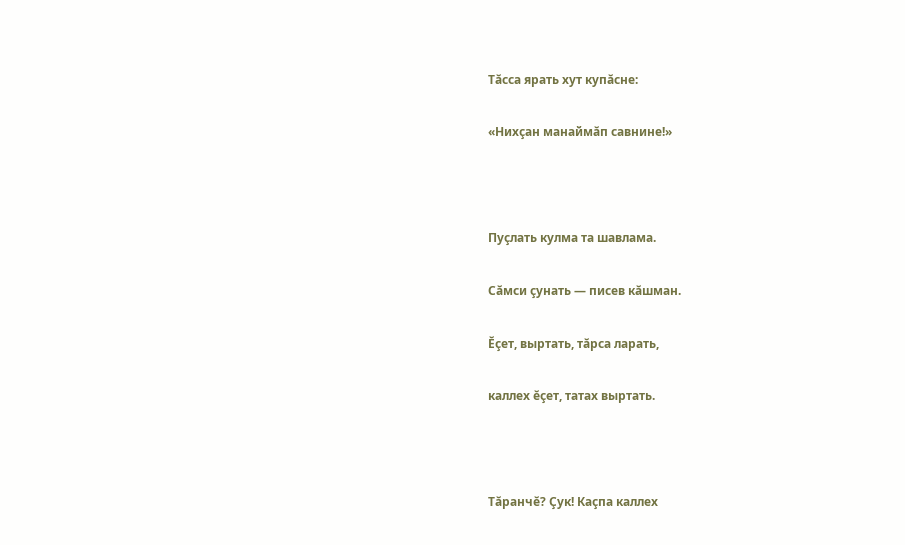Тăсса ярать хут купăсне:

«Нихçан манаймăп савнине!»



Пуçлать кулма та шавлама.

Сăмси çунать — писев кăшман.

Ĕçет, выртать, тăрса ларать,

каллех ĕçет, татах выртать.



Тăранчĕ? Çук! Каçпа каллех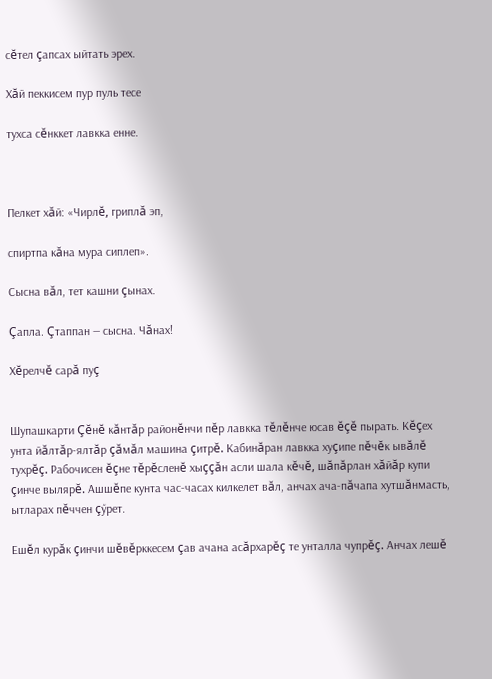сĕтел çапсах ыйтать эрех.

Хăй пеккисем пур пуль тесе

тухса сĕнккет лавкка енне.



Пелкет хăй: «Чирлĕ, гриплă эп,

спиртпа кăна мура сиплеп».

Сысна вăл, тет кашни çынах.

Çапла. Çтаппан — сысна. Чăнах!

Хĕрелчĕ сарă пуç


Шупашкарти Çĕнĕ кăнтăр районĕнчи пĕр лавкка тĕлĕнче юсав ĕçĕ пырать. Кĕçех унта йăлтăр-ялтăр çăмăл машина çитрĕ. Кабинăран лавкка хуçипе пĕчĕк ывăлĕ тухрĕç. Рабочисен ĕçне тĕрĕсленĕ хыççăн асли шала кĕчĕ, шăпăрлан хăйăр купи çинче вылярĕ. Ашшĕпе кунта час-часах килкелет вăл, анчах ача-пăчапа хутшăнмасть, ытларах пĕччен çӳрет.

Ешĕл курăк çинчи шĕвĕрккесем çав ачана асăрхарĕç те унталла чупрĕç. Анчах лешĕ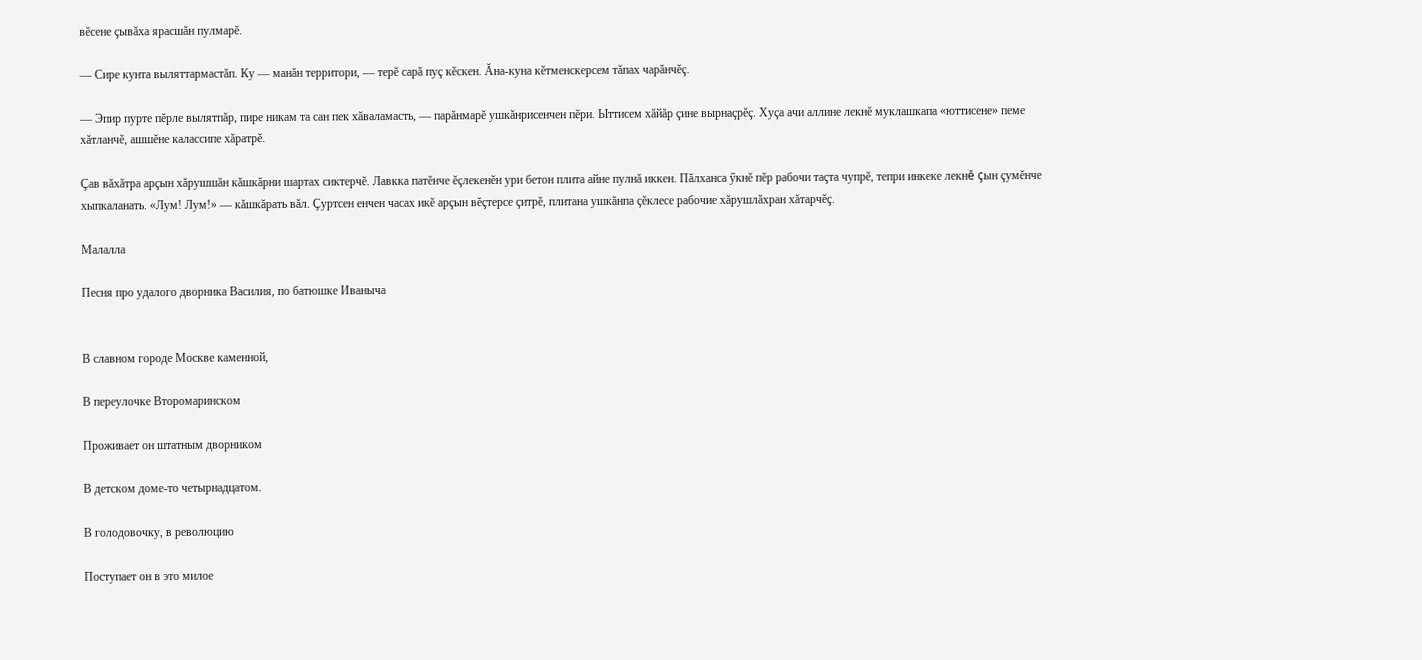вĕсене çывăха ярасшăн пулмарĕ.

— Сире кунта выляттармастăп. Ку — манăн территори, — терĕ сарă пуç кĕскен. Ăна-куна кĕтменскерсем тăпах чарăнчĕç.

— Эпир пурте пĕрле вылятпăр, пире никам та сан пек хăваламасть, — парăнмарĕ ушкăнрисенчен пĕри. Ыттисем хăйăр çине вырнаçрĕç. Хуçа ачи аллине лекнĕ муклашкапа «юттисене» пеме хăтланчĕ, ашшĕне калассипе хăратрĕ.

Çав вăхăтра арçын хăрушшăн кăшкăрни шартах сиктерчĕ. Лавкка патĕнче ĕçлекенĕн ури бетон плита айне пулнă иккен. Пăлханса ӳкнĕ пĕр рабочи таçта чупрĕ, тепри инкеке лекнĕ çын çумĕнче хыпкаланать. «Лум! Лум!» — кăшкăрать вăл. Çуртсен енчен часах икĕ арçын вĕçтерсе çитрĕ, плитана ушкăнпа çĕклесе рабочие хăрушлăхран хăтарчĕç.

Малалла

Песня про удалого дворника Василия, по батюшке Иваныча


В славном городе Москве каменной,

В переулочке Второмаринском

Проживает он штатным дворником

В детском доме-то четырнадцатом.

В голодовочку, в революцию

Поступает он в это милое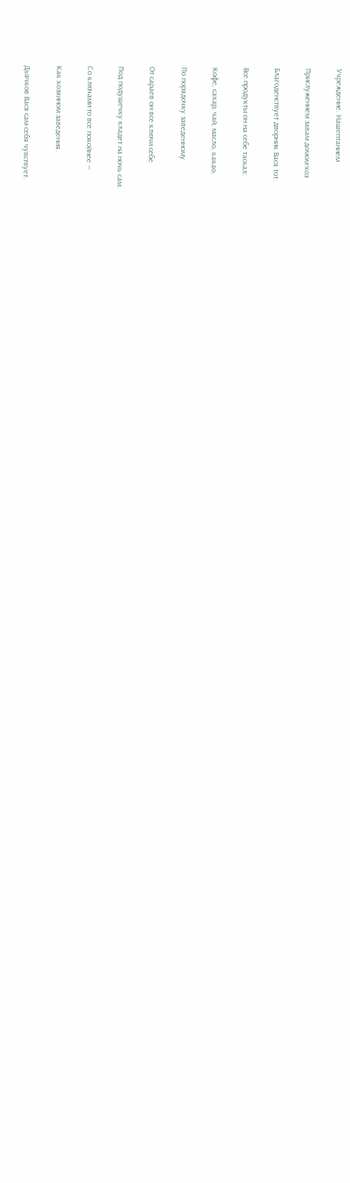Учреждение. Нашептанием

Прислужением завам домом-хоз

Благоденствует дворник Вася тот.

Все продукты он на себе таскал:

Кофе, сахар, чай, масло, какао.

По порядочку заведенному

От сараев он все ключи себе

Под подушечку кладет на ночь сам.

Со ключами-то все покойнее —

Как хозяином заведения.

Дьячков Вася сам себя чувствует.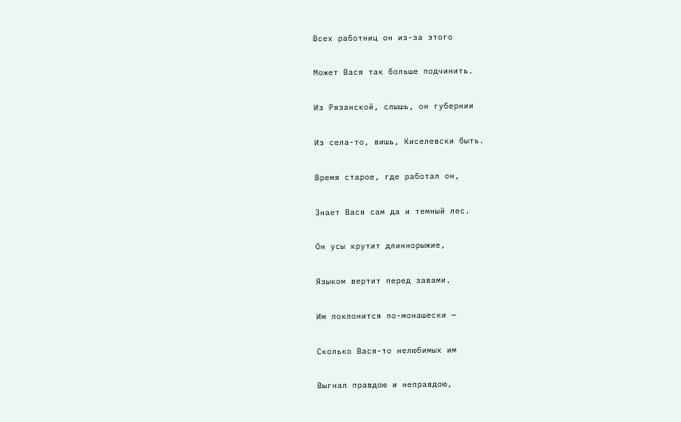Всех работниц он из-за этого

Может Вася так больше подчинить.

Из Рязанской, слышь, он губернии

Из села-то, вишь, Киселевски быть.

Время старое, где работал он,

Знает Вася сам да и темный лес.

Он усы крутит длиннорыжие,

Языком вертит перед завами.

Им поклонится по-монашески —

Сколько Вася-то нелюбимых им

Выгнал правдою и неправдою,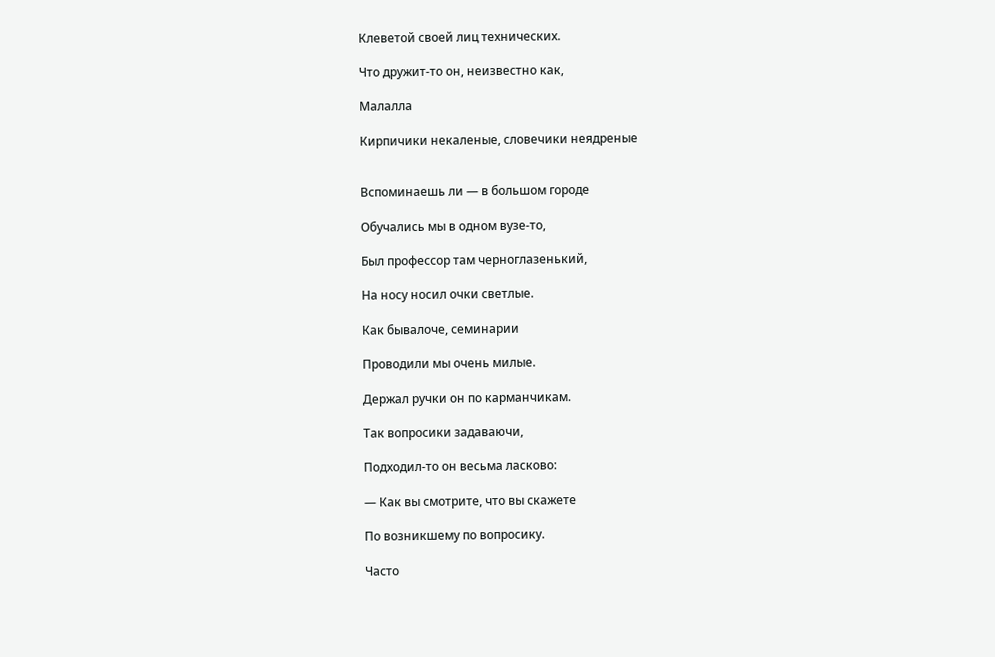Клеветой своей лиц технических.

Что дружит-то он, неизвестно как,

Малалла

Кирпичики некаленые, словечики неядреные


Вспоминаешь ли — в большом городе

Обучались мы в одном вузе-то,

Был профессор там черноглазенький,

На носу носил очки светлые.

Как бывалоче, семинарии

Проводили мы очень милые.

Держал ручки он по карманчикам.

Так вопросики задаваючи,

Подходил-то он весьма ласково:

— Как вы смотрите, что вы скажете

По возникшему по вопросику.

Часто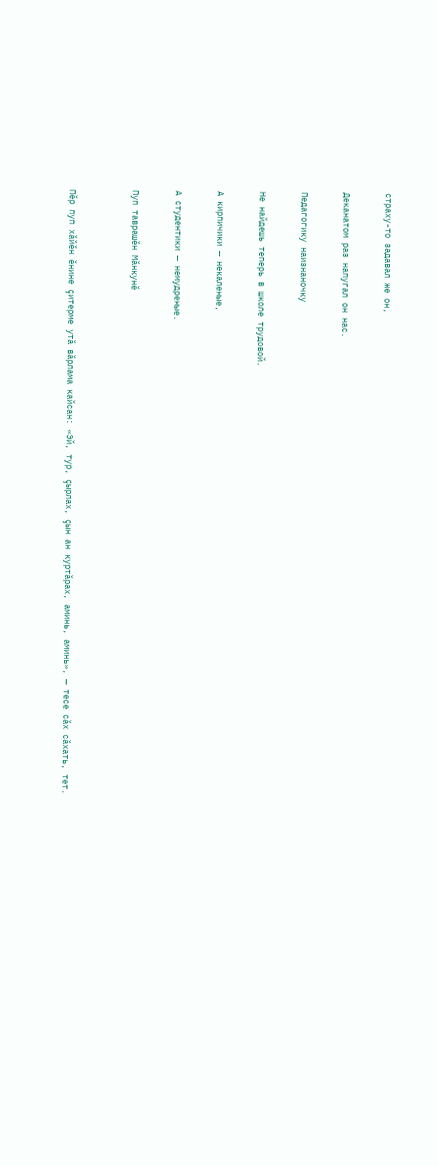страху-то задавал же он,

Деканатом раз напугал он нас.

Педагогику наизнаночку

Не найдешь теперь в школе трудовой.

А кирпичики — некаленые,

А студентики — немудреные.

Пуп таврашĕн Мăнкунĕ


Пĕр пуп хăйĕн ĕнине çитерме утă вăрлама кайсан: «Эй, тур, çырлах, çын ан куртăрах, аминь, аминь», — тесе сăх сăхать, тет.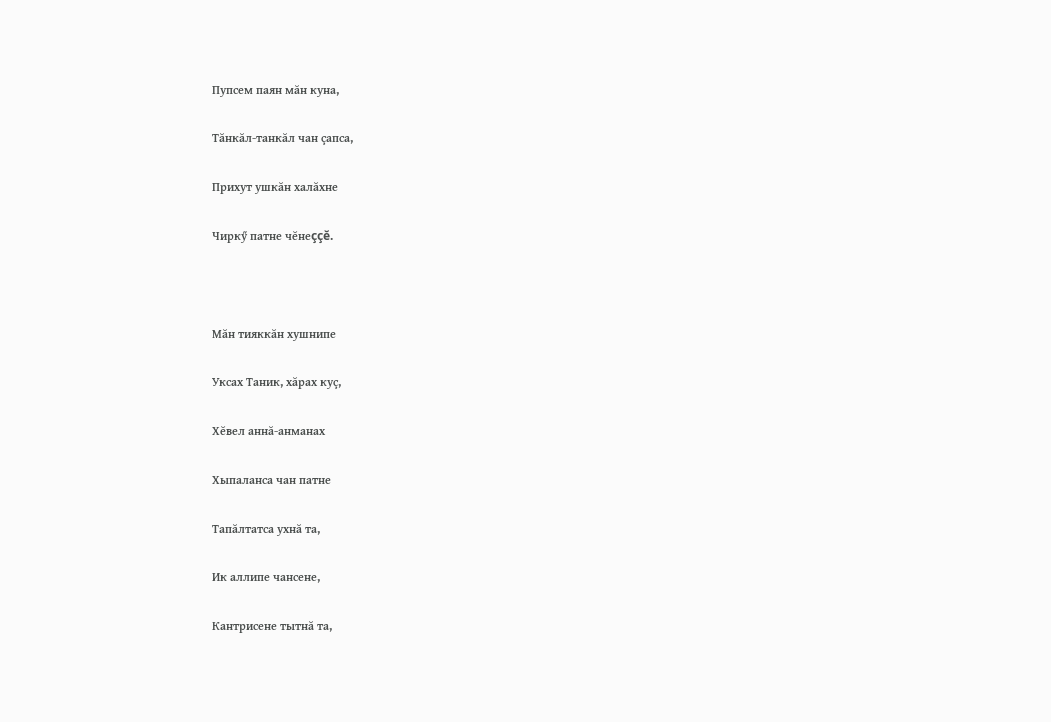Пупсем паян мăн куна,

Тăнкăл-танкăл чан çапса,

Прихут ушкăн халăхне

Чиркӳ патне чĕнеççĕ.



Мăн тияккăн хушнипе

Уксах Таник, хăрах куç,

Хĕвел аннă-анманах

Хыпаланса чан патне

Тапăлтатса ухнă та,

Ик аллипе чансене,

Кантрисене тытнă та,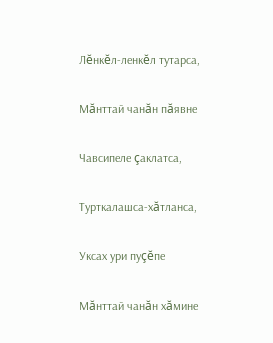Лĕнкĕл-ленкĕл тутарса,

Мăнттай чанăн пăявне

Чавсипеле çаклатса,

Турткалашса-хăтланса,

Уксах ури пуçĕпе

Мăнттай чанăн хăмине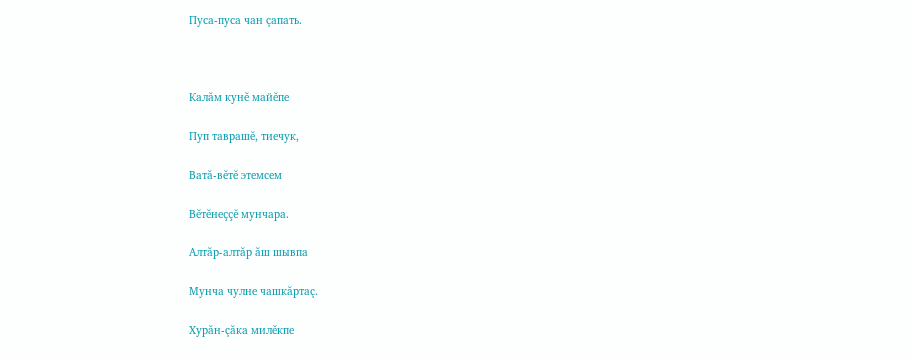Пуса-пуса чан çапать.



Калăм кунĕ майĕпе

Пуп таврашĕ, тиечук,

Ватă-вĕтĕ этемсем

Вĕтĕнеççĕ мунчара.

Алтăр-алтăр ăш шывпа

Мунча чулне чашкăртаç.

Хурăн-çăка милĕкпе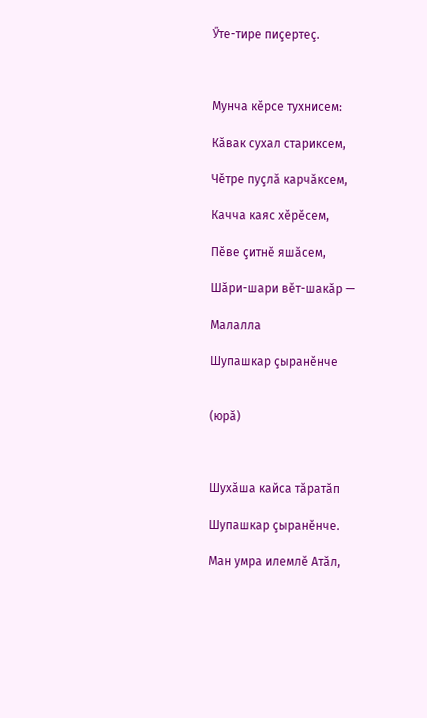Ӳте-тире пиçертеç.



Мунча кĕрсе тухнисем:

Кăвак сухал стариксем,

Чĕтре пуçлă карчăксем,

Качча каяс хĕрĕсем,

Пĕве çитнĕ яшăсем,

Шăри-шари вĕт-шакăр —

Малалла

Шупашкар çыранĕнче


(юрă)



Шухăша кайса тăратăп

Шупашкар çыранĕнче.

Ман умра илемлĕ Атăл,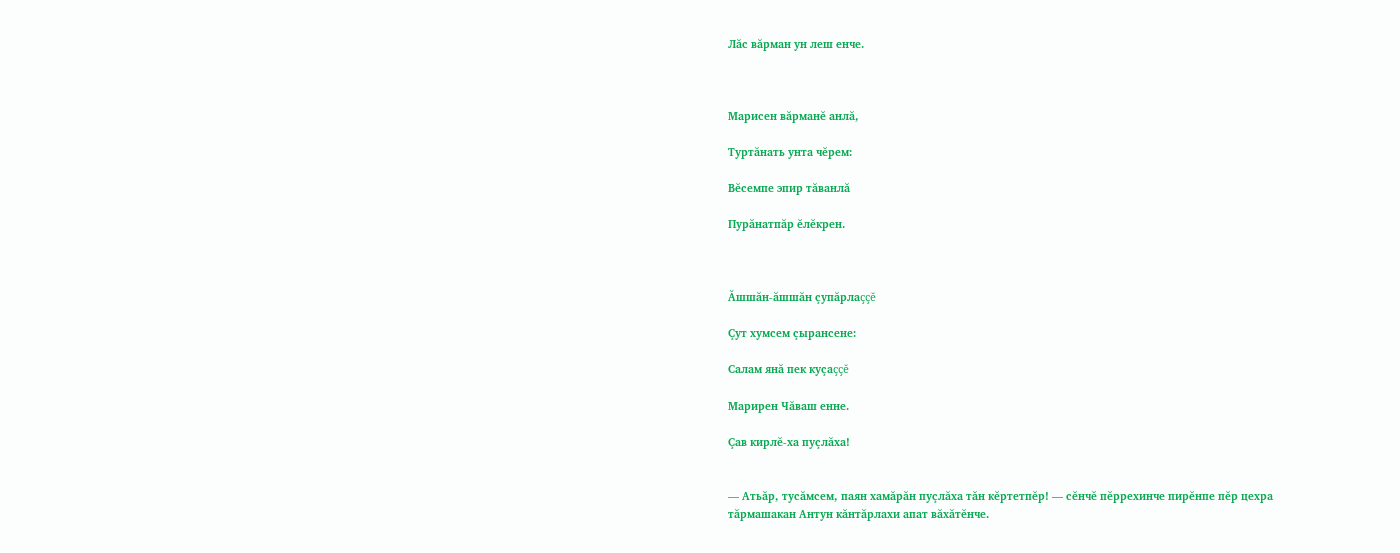Лăс вăрман ун леш енче.



Марисен вăрманĕ анлă,

Туртăнать унта чĕрем:

Вĕсемпе эпир тăванлă

Пурăнатпăр ĕлĕкрен.



Ăшшăн-ăшшăн çупăрлаççĕ

Çут хумсем çырансене:

Салам янă пек куçаççĕ

Марирен Чăваш енне.

Çав кирлĕ-ха пуçлăха!


— Атьăр, тусăмсем, паян хамăрăн пуçлăха тăн кĕртетпĕр! — сĕнчĕ пĕррехинче пирĕнпе пĕр цехра тăрмашакан Антун кăнтăрлахи апат вăхăтĕнче.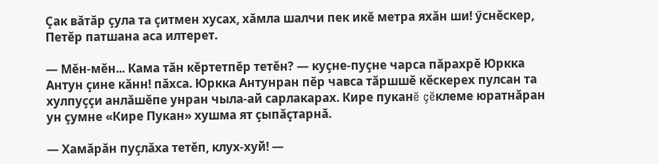Çак вăтăр çула та çитмен хусах, хăмла шалчи пек икĕ метра яхăн ши! ӳснĕскер, Петĕр патшана аса илтерет.

— Мĕн-мĕн... Кама тăн кĕртетпĕр тетĕн? — куçне-пуçне чарса пăрахрĕ Юркка Антун çине кăнн! пăхса. Юркка Антунран пĕр чавса тăршшĕ кĕскерех пулсан та хулпуççи анлăшĕпе унран чыла-ай сарлакарах. Кире пуканĕ çĕклеме юратнăран ун çумне «Кире Пукан» хушма ят çыпăçтарнă.

— Хамăрăн пуçлăха тетĕп, клух-хуй! —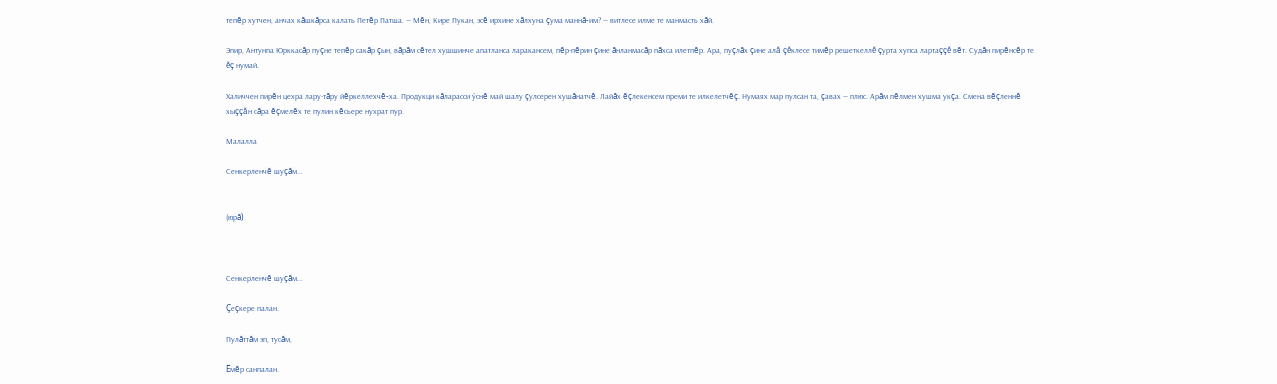тепĕр хутчен, анчах кăшкăрса калать Петĕр Патша. — Мĕн, Кире Пукан, эсĕ ирхине хăлхуна çума маннă-им? — витлесе илме те манмасть хăй.

Эпир, Антунпа Юрккасăр пуçне тепĕр сакăр çын, вăрăм сĕтел хушшинче апатланса ларакансем, пĕр-пĕрин çине ăнланмасăр пăхса илетпĕр. Ара, пуçлăх çине алă çĕклесе тимĕр решеткеллĕ çурта хупса лартаççĕ вĕт. Судăн пирĕнсĕр те ĕç нумай.

Халиччен пирĕн цехра лару-тăру йĕркеллехчĕ-ха. Продукци кăларасси ӳснĕ май шалу çулсерен хушăнатчĕ. Лайăх ĕçлекенсем преми те илкелетчĕç. Нумаях мар пулсан та, çавах — плюс. Арăм пĕлмен хушма укçа. Смена вĕçленнĕ хыççăн сăра ĕçмелĕх те пулин кĕсьере нухрат пур.

Малалла

Сенкерленчĕ шуçăм...


(юрă)



Сенкерленчĕ шуçăм...

Çеçкере палан.

Пулăттăм эп, тусăм,

Ĕмĕр санпалан.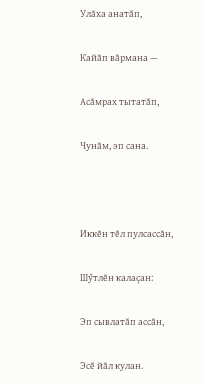Улăха анатăп,

Кайăп вăрмана —

Асăмрах тытатăп,

Чунăм, эп сана.



Иккĕн тĕл пулсассăн,

Шӳтлĕн калаçан:

Эп сывлатăп ассăн,

Эсĕ йăл кулан.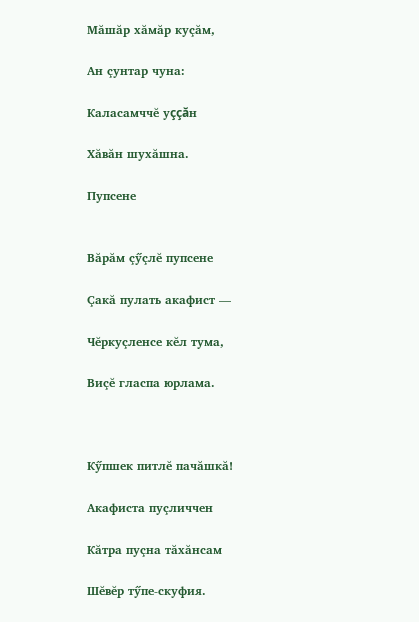Мăшăр хăмăр куçăм,

Ан çунтар чуна:

Каласамччĕ уççăн

Хăвăн шухăшна.

Пупсене


Вăрăм çӳçлĕ пупсене

Çакă пулать акафист —

Чĕркуçленсе кĕл тума,

Виçĕ гласпа юрлама.



Кӳпшек питлĕ пачăшкă!

Акафиста пуçличчен

Кăтра пуçна тăхăнсам

Шĕвĕр тӳпе-скуфия.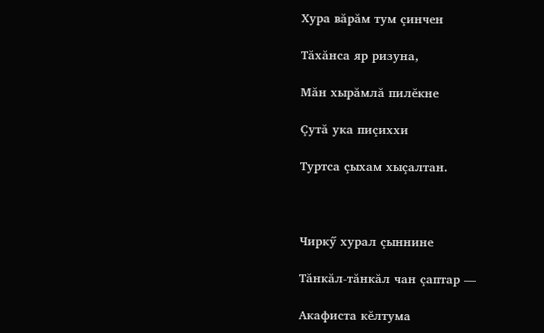Хура вăрăм тум çинчен

Тăхăнса яр ризуна,

Мăн хырăмлă пилĕкне

Çутă ука пиçиххи

Туртса çыхам хыçалтан.



Чиркӳ хурал çыннине

Тăнкăл-тăнкăл чан çаптар —

Акафиста кĕлтума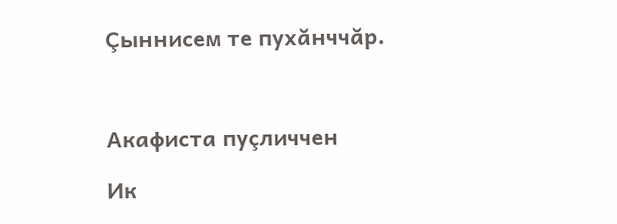Çыннисем те пухăнччăр.



Акафиста пуçличчен

Ик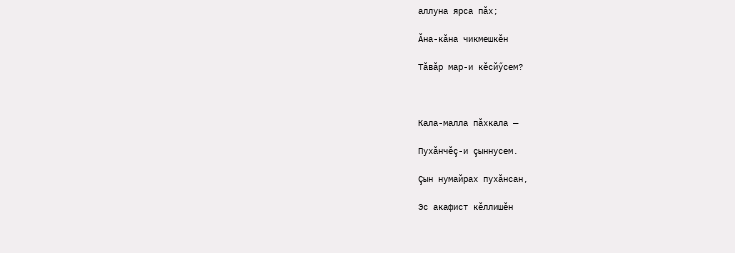аллуна ярса пăх;

Ăна-кăна чикмешкĕн

Тăвăр мар-и кĕсйӳсем?



Кала-малла пăхкала —

Пухăнчĕç-и çыннусем.

Çын нумайрах пухăнсан,

Эс акафист кĕллишĕн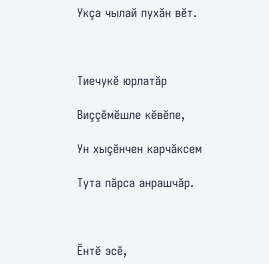Укçа чылай пухăн вĕт.



Тиечукĕ юрлатăр

Виççĕмĕшле кĕвĕпе,

Ун хыçĕнчен карчăксем

Тута пăрса анрашчăр.



Ĕнтĕ эсĕ,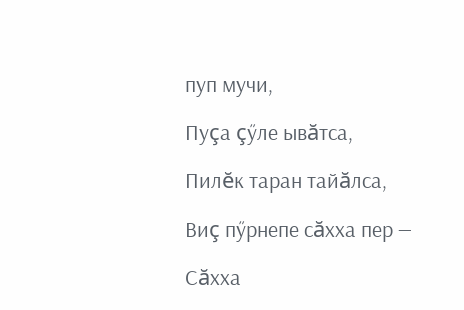пуп мучи,

Пуçа çӳле ывăтса,

Пилĕк таран тайăлса,

Виç пӳрнепе сăхха пер —

Сăхха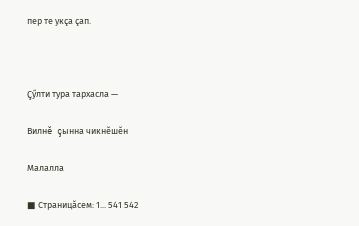пер те укçа çап.



Çӳлти тура тархасла —

Вилнĕ çынна чикнĕшĕн

Малалла

■ Страницăсем: 1... 541 542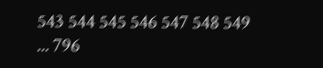543 544 545 546 547 548 549 ... 796